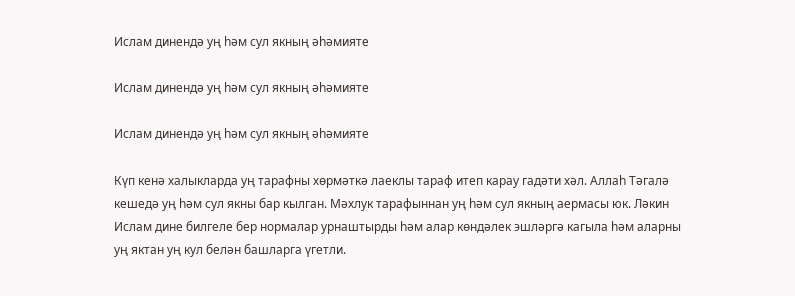Ислам динендә уң һәм сул якның әһәмияте

Ислам динендә уң һәм сул якның әһәмияте

Ислам динендә уң һәм сул якның әһәмияте

Күп кенә халыкларда уң тарафны хөрмәткә лаеклы тараф итеп карау гадәти хәл. Аллаһ Тәгалә кешедә уң һәм сул якны бар кылган. Мәхлук тарафыннан уң һәм сул якның аермасы юк. Ләкин Ислам дине билгеле бер нормалар урнаштырды һәм алар көндәлек эшләргә кагыла һәм аларны уң яктан уң кул белән башларга үгетли.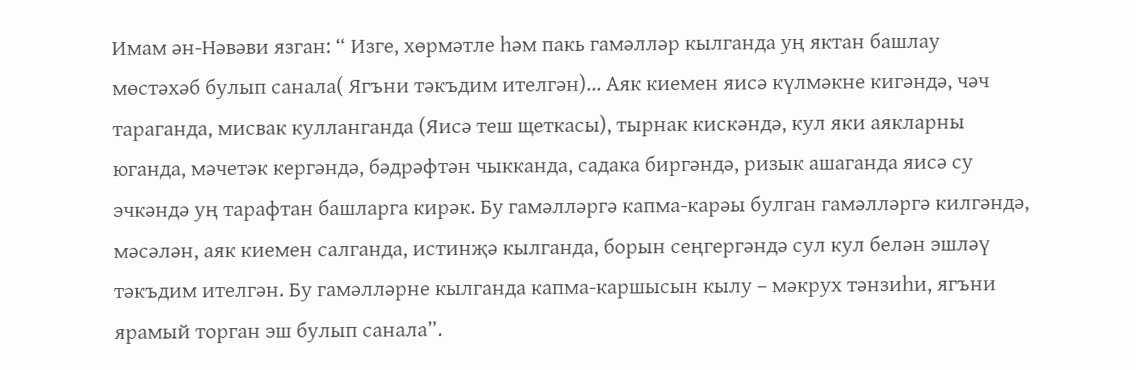Имам ән-Нәвәви язган: “ Изге, хөрмәтле һәм пакь гамәлләр кылганда уң яктан башлау мөстәхәб булып санала( Ягъни тәкъдим ителгән)... Аяк киемен яисә күлмәкне кигәндә, чәч тараганда, мисвак кулланганда (Яисә теш щеткасы), тырнак кискәндә, кул яки аякларны юганда, мәчетәк кергәндә, бәдрәфтән чыкканда, садака биргәндә, ризык ашаганда яисә су эчкәндә уң тарафтан башларга кирәк. Бу гамәлләргә капма-карәы булган гамәлләргә килгәндә, мәсәлән, аяк киемен салганда, истинҗә кылганда, борын сеңгергәндә сул кул белән эшләү тәкъдим ителгән. Бу гамәлләрне кылганда капма-каршысын кылу – мәкрух тәнзиһи, ягъни ярамый торган эш булып санала”.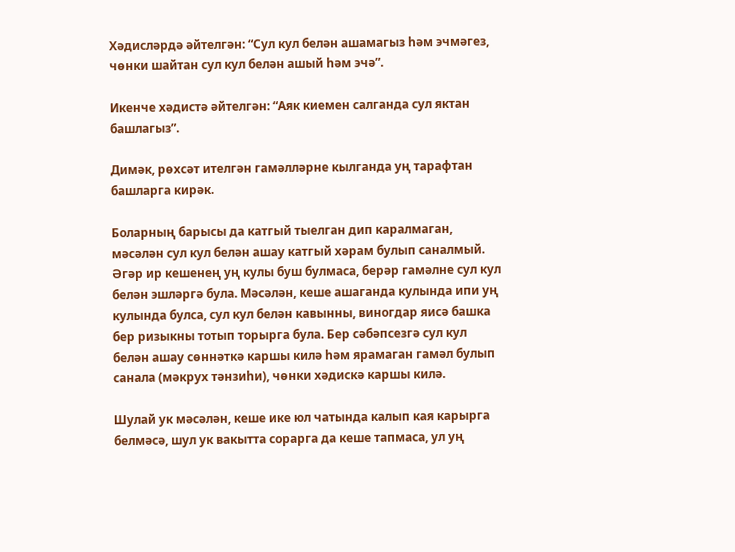Хәдисләрдә әйтелгән: “Сул кул белән ашамагыз һәм эчмәгез, чөнки шайтан сул кул белән ашый һәм эчә”.

Икенче хәдистә әйтелгән: “Аяк киемен салганда сул яктан башлагыз”.

Димәк, рөхсәт ителгән гамәлләрне кылганда уң тарафтан башларга кирәк.

Боларның барысы да катгый тыелган дип каралмаган, мәсәлән сул кул белән ашау катгый хәрам булып саналмый. Әгәр ир кешенең уң кулы буш булмаса, берәр гамәлне сул кул белән эшләргә була. Мәсәлән, кеше ашаганда кулында ипи уң кулында булса, сул кул белән кавынны, виногдар яисә башка бер ризыкны тотып торырга була. Бер сәбәпсезгә сул кул белән ашау сөннәткә каршы килә һәм ярамаган гамәл булып санала (мәкрух тәнзиһи), чөнки хәдискә каршы килә.

Шулай ук мәсәлән, кеше ике юл чатында калып кая карырга белмәсә, шул ук вакытта сорарга да кеше тапмаса, ул уң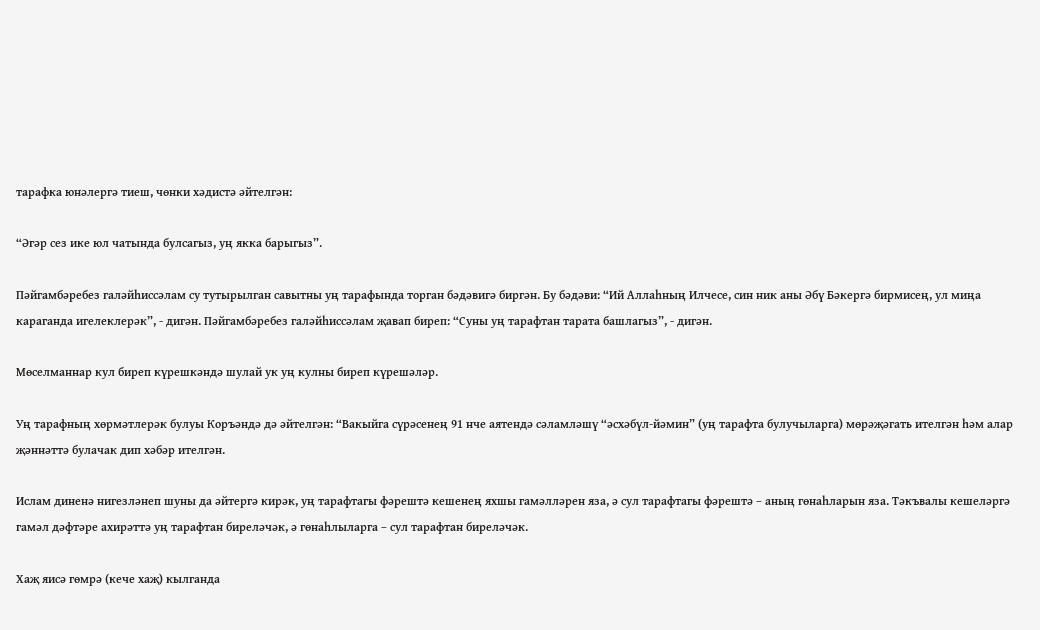тарафка юнәлергә тиеш, чөнки хәдистә әйтелгән:

“Әгәр сез ике юл чатында булсагыз, уң якка барыгыз”.

Пәйгамбәребез галәйһиссәлам су тутырылган савытны уң тарафында торган бәдәвигә биргән. Бу бәдәви: “Ий Аллаһның Илчесе, син ник аны Әбү Бәкергә бирмисең, ул миңа караганда игелеклерәк”, - дигән. Пәйгамбәребез галәйһиссәлам җавап биреп: “Суны уң тарафтан тарата башлагыз”, - дигән.

Мөселманнар кул биреп күрешкәндә шулай ук уң кулны биреп күрешәләр.

Уң тарафның хөрмәтлерәк булуы Коръәндә дә әйтелгән: “Вакыйга сүрәсенең 91 нче аятендә сәламләшү “әсхәбүл-йәмин” (уң тарафта булучыларга) мөрәҗәгать ителгән һәм алар җәннәттә булачак дип хәбәр ителгән.

Ислам диненә нигезләнеп шуны да әйтергә кирәк, уң тарафтагы фәрештә кешенең яхшы гамәлләрен яза, ә сул тарафтагы фәрештә – аның гөнаһларын яза. Тәкъвалы кешеләргә гамәл дәфтәре ахирәттә уң тарафтан биреләчәк, ә гөнаһлыларга – сул тарафтан биреләчәк.

Хаҗ яисә гөмрә (кече хаҗ) кылганда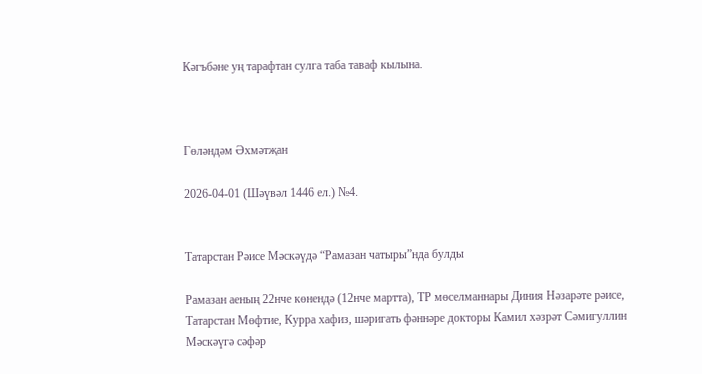Кәгъбәне уң тарафтан сулга таба таваф кылына.



Гөләндәм Әхмәтҗан

2026-04-01 (Шәүвәл 1446 ел.) №4.


Татарстан Рәисе Мәскәүдә “Рамазан чатыры”нда булды

Рамазан аеның 22нче көнендә (12нче мартта), ТР мөселманнары Диния Нәзарәте рәисе, Татарстан Мөфтие, Курра хафиз, шәригать фәннәре докторы Камил хәзрәт Сәмигуллин Мәскәүгә сәфәр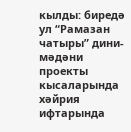кылды: биредә ул “Рамазан чатыры” дини-мәдәни проекты кысаларында хәйрия ифтарында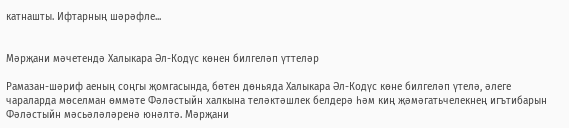катнашты. Ифтарның шәрәфле...


Мәрҗани мәчетендә Халыкара Әл-Кодүс көнен билгеләп үттеләр

Рамазан-шәриф аеның соңгы җомгасында, бөтен дөньяда Халыкара Әл-Кодүс көне билгеләп үтелә, әлеге чараларда мөселман өммәте Фәләстыйн халкына теләктәшлек белдерә һәм киң җәмәгатьчелекнең игътибарын Фәләстыйн мәсьәләләренә юнәлтә. Мәрҗани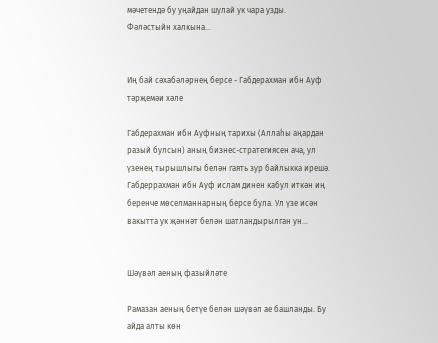мәчетендә бу уңайдан шулай ук чара узды. Фәләстыйн халкына...


Иң бай сәхабәләрнең берсе - Габдерахман ибн Ауф тәрҗемәи хәле

Габдерахман ибн Ауфның тарихы (Аллаһы аңардан разый булсын) аның бизнес-стратегиясен ача, ул үзенең тырышлыгы белән гаять зур байлыкка ирешә.    Габдеррахман ибн Ауф ислам динен кабул иткән иң беренче мөселманнарның берсе була. Ул үзе исән вакытта ук җәннәт белән шатландырылган ун...


Шәүвәл аеның фазыйләте

Рамазан аеның бетүе белән шәүвәл ае башланды. Бу айда алты көн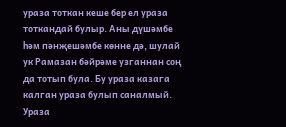ураза тоткан кеше бер ел ураза тоткандай булыр. Аны дүшәмбе һәм пәнҗешәмбе көнне дә, шулай ук Рамазан бәйрәме узганнан соң да тотып була. Бу ураза казага калган ураза булып саналмый. Ураза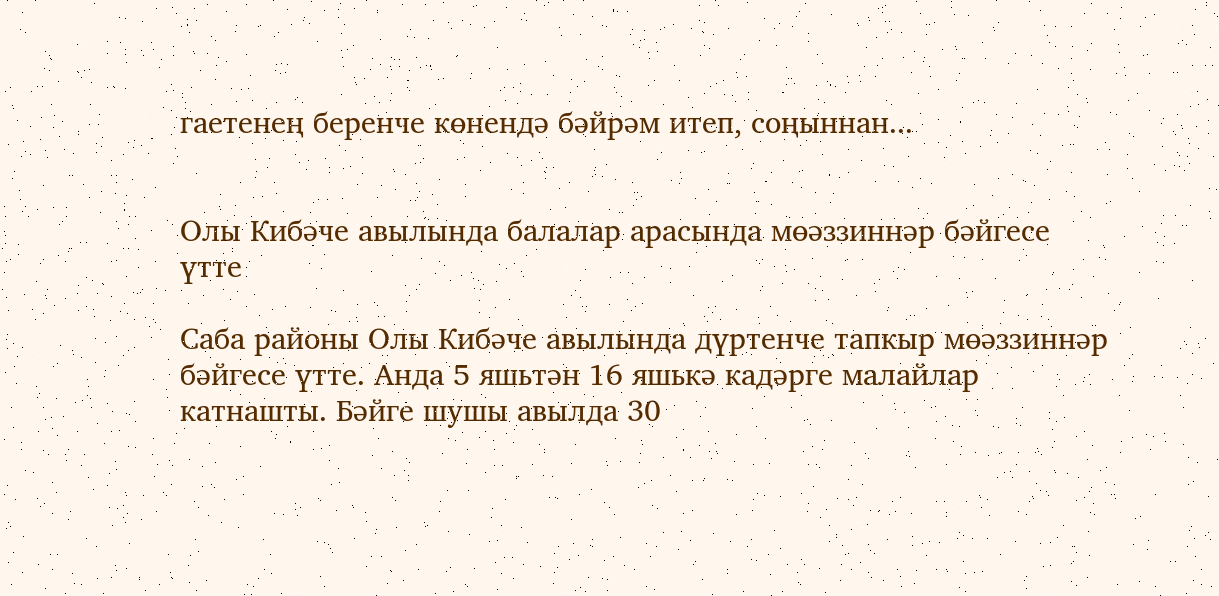гаетенең беренче көнендә бәйрәм итеп, соңыннан...


Олы Кибәче авылында балалар арасында мөәззиннәр бәйгесе үтте

Саба районы Олы Кибәче авылында дүртенче тапкыр мөәззиннәр бәйгесе үтте. Анда 5 яшьтән 16 яшькә кадәрге малайлар катнашты. Бәйге шушы авылда 30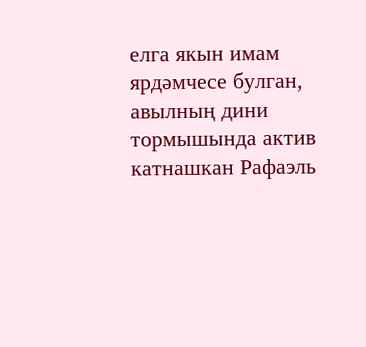елга якын имам ярдәмчесе булган, авылның дини тормышында актив катнашкан Рафаэль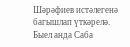Шәрәфиев истәлегенә багышлап үткәрелә. Быел анда Саба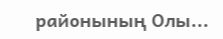районының Олы...